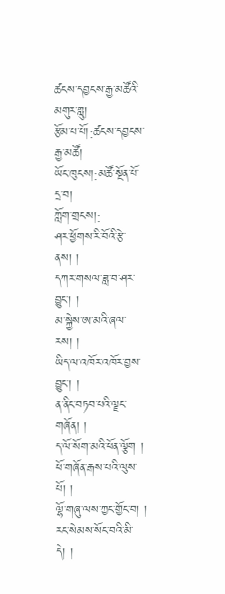ཚངས་དབྱངས་རྒྱ་མཚོའི་མགུར་གླུ།
རྩོམ་པ་པོ།:ཚངས་དབྱངས་རྒྱ་མཚོ།
ཡོང་ཁུངས།:མཚོ་སྔོན་པོ་དྲ་བ།
ཀློག་གྲངས།:
ཤར་ཕྱོགས་རི་བོའི་རྩེ་ནས། །
དཀར་གསལ་ཟླ་བ་ཤར་བྱུང་། །
མ་སྐྱེས་ཨ་མའི་ཞལ་རས། །
ཡིད་ལ་འཁོར་འཁོར་བྱས་བྱུང་། །
ན་ནིང་བཏབ་པའི་ལྗང་གཞོན། །
ད་ལོ་སོག་མའི་ཕོན་ལྕོག །
ཕོ་གཞོན་རྒས་པའི་ལུས་པོ། །
ལྷོ་གཞུ་ལས་ཀྱང་གྱོང་བ། །
རང་སེམས་སོང་བའི་མི་དེ། །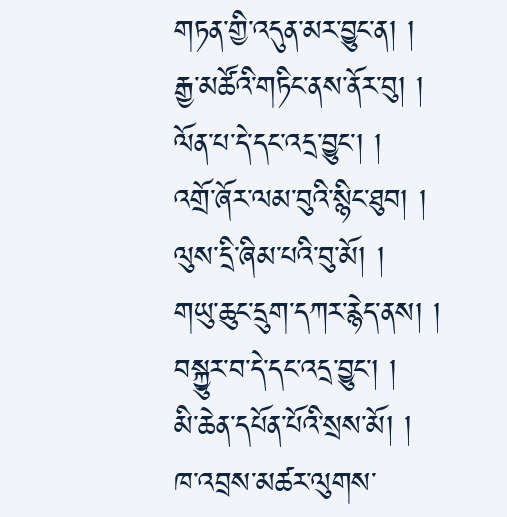གཏན་གྱི་འདུན་མར་བྱུང་ན། །
རྒྱ་མཚོའི་གཏིང་ནས་ནོར་བུ། །
ལོན་པ་དེ་དང་འདྲ་བྱུང་། །
འགྲོ་ཞོར་ལམ་བུའི་སྙིང་ཐུབ། །
ལུས་དྲི་ཞིམ་པའི་བུ་མོ། །
གཡུ་ཆུང་དྲུག་དཀར་རྙེད་ནས། །
བསྐྱུར་བ་དེ་དང་འདྲ་བྱུང་། །
མི་ཆེན་དཔོན་པོའི་སྲས་མོ། །
ཁ་འབྲས་མཚར་ལུགས་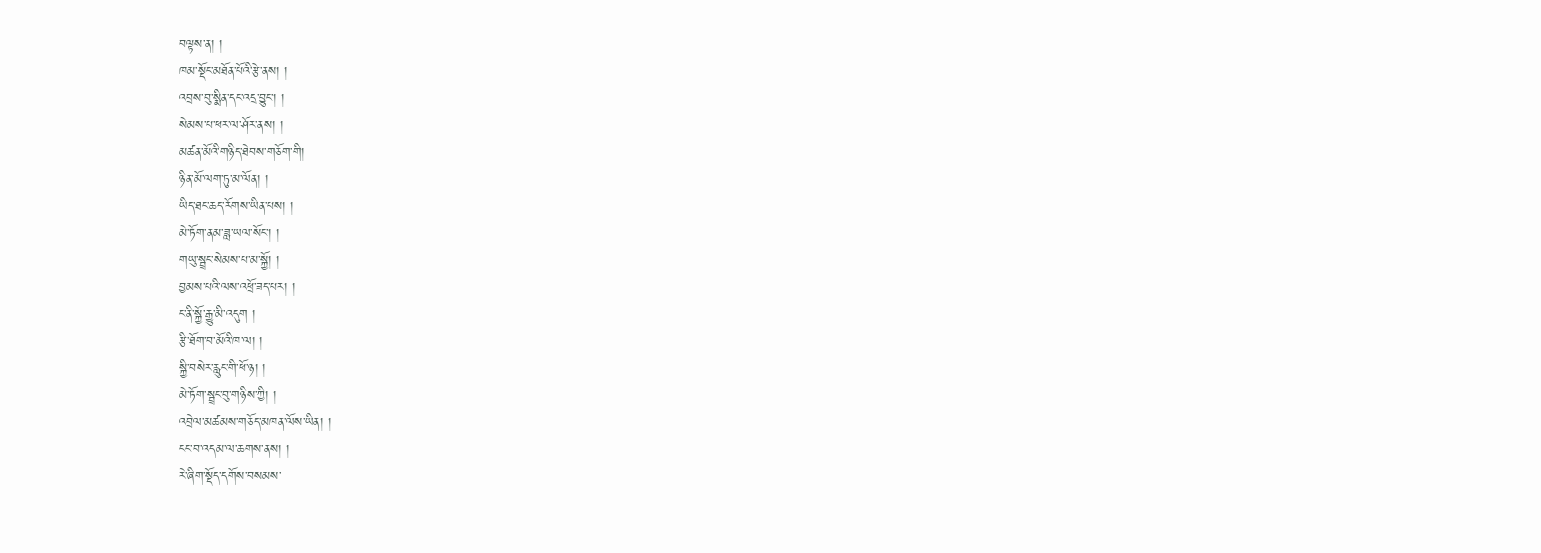བལྟས་ན། །
ཁམ་སྡོང་མཐོན་པོའི་རྩེ་ནས། །
འབྲས་བུ་སྨིན་དང་འདྲ་བྱུང་། །
སེམས་པ་ཕར་ལ་ཤོར་ནས། །
མཚན་མོའི་གཉིད་ཐེབས་གཅོག་གི།
ཉིན་མོ་ལག་ཏུ་མ་ལོན། །
ཡིད་ཐང་ཆད་རོགས་ཡིན་པས། །
མེ་ཏོག་ནམ་ཟླ་ཡལ་སོང་། །
གཡུ་སྦྲང་སེམས་པ་མ་སྐྱོ། །
བྱམས་པའི་ལས་འཕྲོ་ཟད་པར། །
ང་ནི་སྐྱོ་རྒྱུ་མི་འདུག །
རྩི་ཐོག་བ་མོའི་ཁ་ལ། །
སྐྱི་བསེར་རླུང་གི་ཕོ་ཉ། །
མེ་ཏོག་སྦྲང་བུ་གཉིས་ཀྱི། །
འབྲེལ་མཚམས་གཅོད་མཁན་ལོས་ཡིན། །
ངང་བ་འདམ་ལ་ཆགས་ནས། །
རེ་ཞིག་སྡོད་དགོས་བསམས་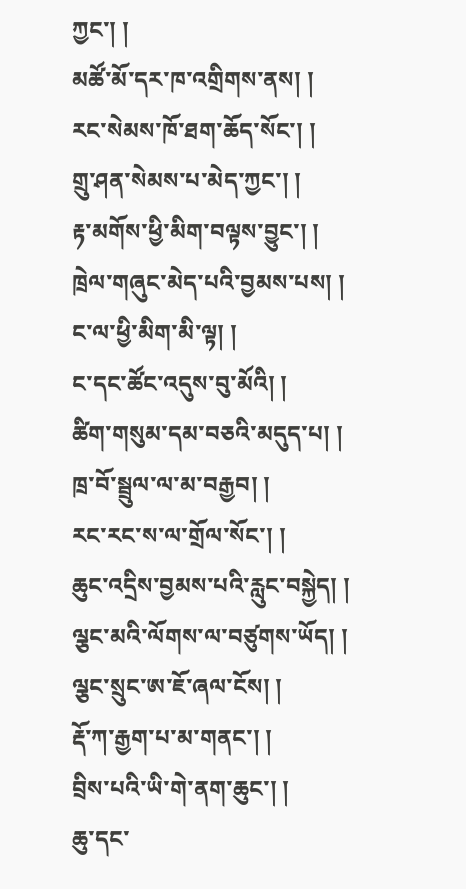ཀྱང་། །
མཚོ་མོ་དར་ཁ་འགྲིགས་ནས། །
རང་སེམས་ཁོ་ཐག་ཆོད་སོང་། །
གྲུ་ཤན་སེམས་པ་མེད་ཀྱང་། །
རྟ་མགོས་ཕྱི་མིག་བལྟས་བྱུང་། །
ཁྲེལ་གཞུང་མེད་པའི་བྱམས་པས། །
ང་ལ་ཕྱི་མིག་མི་ལྟ། །
ང་དང་ཚོང་འདུས་བུ་མོའི། །
ཚིག་གསུམ་དམ་བཅའི་མདུད་པ། །
ཁྲ་བོ་སྦྲུལ་ལ་མ་བརྒྱབ། །
རང་རང་ས་ལ་གྲོལ་སོང་། །
ཆུང་འདྲིས་བྱམས་པའི་རླུང་བསྐྱེད། །
ལྕང་མའི་ལོགས་ལ་བཙུགས་ཡོད། །
ལྕང་སྲུང་ཨ་ཇོ་ཞལ་ངོས། །
རྡོ་ཀ་རྒྱག་པ་མ་གནང་། །
བྲིས་པའི་ཡི་གེ་ནག་ཆུང་། །
ཆུ་དང་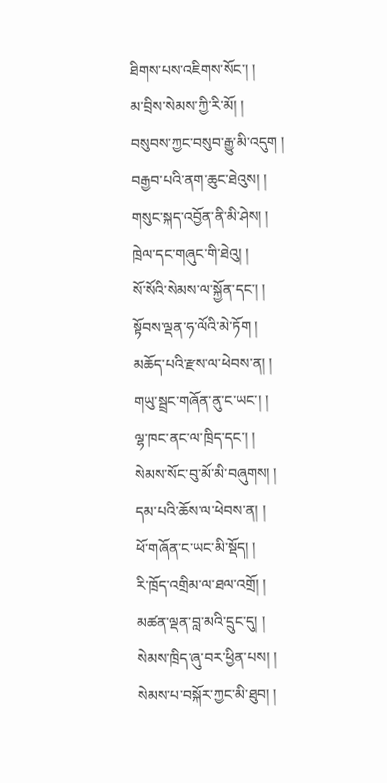ཐིགས་པས་འཇིགས་སོང་། །
མ་བྲིས་སེམས་ཀྱི་རི་མོ། །
བསུབས་ཀྱང་བསུབ་རྒྱུ་མི་འདུག །
བརྒྱབ་པའི་ནག་ཆུང་ཐེའུས། །
གསུང་སྐད་འབྱོན་ནི་མི་ཤེས། །
ཁྲེལ་དང་གཞུང་གི་ཐེའུ། །
སོ་སོའི་སེམས་ལ་སྐྱོན་དང་། །
སྟོབས་ལྡན་ཧ་ལོའི་མེ་ཏོག །
མཆོད་པའི་རྫས་ལ་ཕེབས་ན། །
གཡུ་སྦྲང་གཞོན་ནུ་ང་ཡང་། །
ལྷ་ཁང་ནང་ལ་ཁྲིད་དང་། །
སེམས་སོང་བུ་མོ་མི་བཞུགས། །
དམ་པའི་ཆོས་ལ་ཕེབས་ན། །
ཕོ་གཞོན་ང་ཡང་མི་སྡོད། །
རི་ཁྲོད་འགྲིམ་ལ་ཐལ་འགྲོ། །
མཚན་ལྡན་བླ་མའི་དྲུང་དུ། །
སེམས་ཁྲིད་ཞུ་བར་ཕྱིན་པས། །
སེམས་པ་བསྐོར་ཀྱང་མི་ཐུབ། །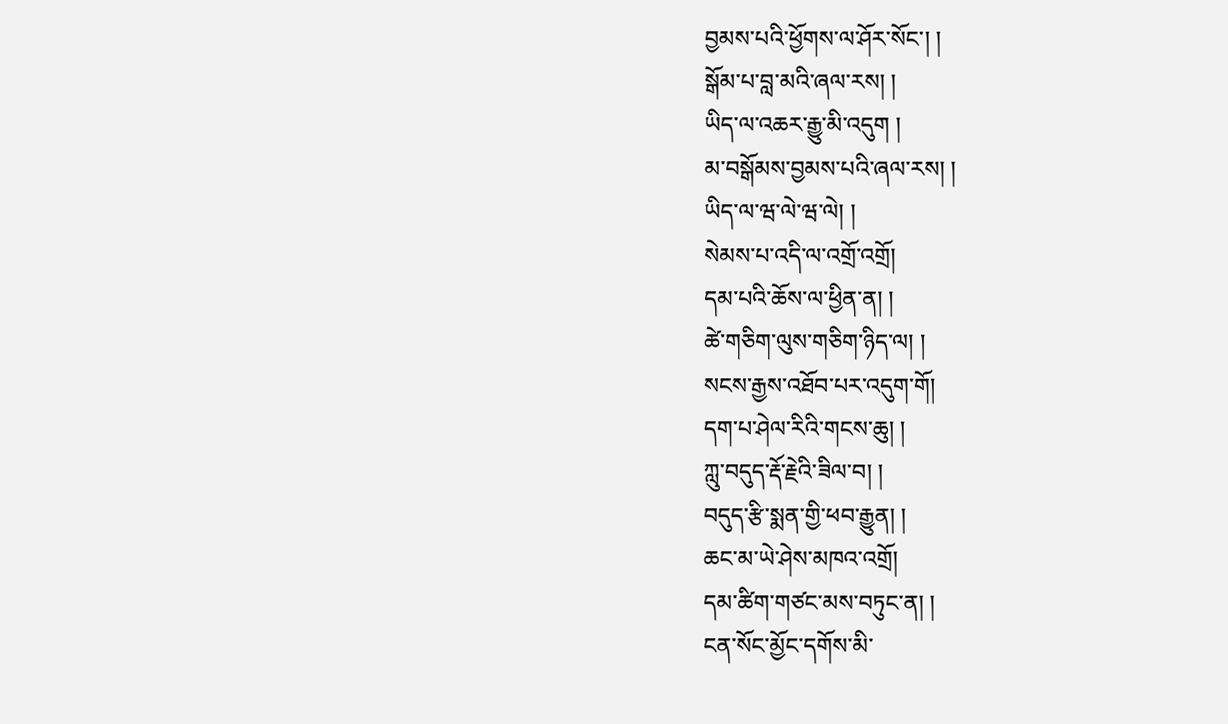བྱམས་པའི་ཕྱོགས་ལ་ཤོར་སོང་། །
སྒོམ་པ་བླ་མའི་ཞལ་རས། །
ཡིད་ལ་འཆར་རྒྱུ་མི་འདུག །
མ་བསྒོམས་བྱམས་པའི་ཞལ་རས། །
ཡིད་ལ་ཝ་ལེ་ཝ་ལེ། །
སེམས་པ་འདི་ལ་འགྲོ་འགྲོ།
དམ་པའི་ཆོས་ལ་ཕྱིན་ན། །
ཚེ་གཅིག་ལུས་གཅིག་ཉིད་ལ། །
སངས་རྒྱས་འཐོབ་པར་འདུག་གོ།
དག་པ་ཤེལ་རིའི་གངས་ཆུ། །
ཀླུ་བདུད་རྡོ་རྗེའི་ཟིལ་བ། །
བདུད་རྩི་སྨན་གྱི་ཕབ་རྒྱུན། །
ཆང་མ་ཡེ་ཤེས་མཁའ་འགྲོ།
དམ་ཚིག་གཙང་མས་བཏུང་ན། །
ངན་སོང་མྱོང་དགོས་མི་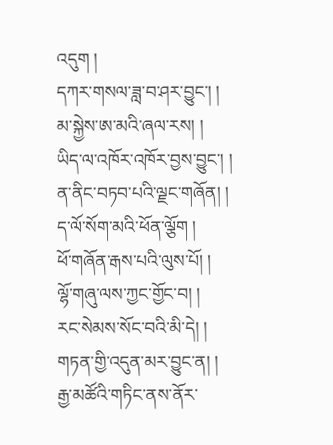འདུག །
དཀར་གསལ་ཟླ་བ་ཤར་བྱུང་། །
མ་སྐྱེས་ཨ་མའི་ཞལ་རས། །
ཡིད་ལ་འཁོར་འཁོར་བྱས་བྱུང་། །
ན་ནིང་བཏབ་པའི་ལྗང་གཞོན། །
ད་ལོ་སོག་མའི་ཕོན་ལྕོག །
ཕོ་གཞོན་རྒས་པའི་ལུས་པོ། །
ལྷོ་གཞུ་ལས་ཀྱང་གྱོང་བ། །
རང་སེམས་སོང་བའི་མི་དེ། །
གཏན་གྱི་འདུན་མར་བྱུང་ན། །
རྒྱ་མཚོའི་གཏིང་ནས་ནོར་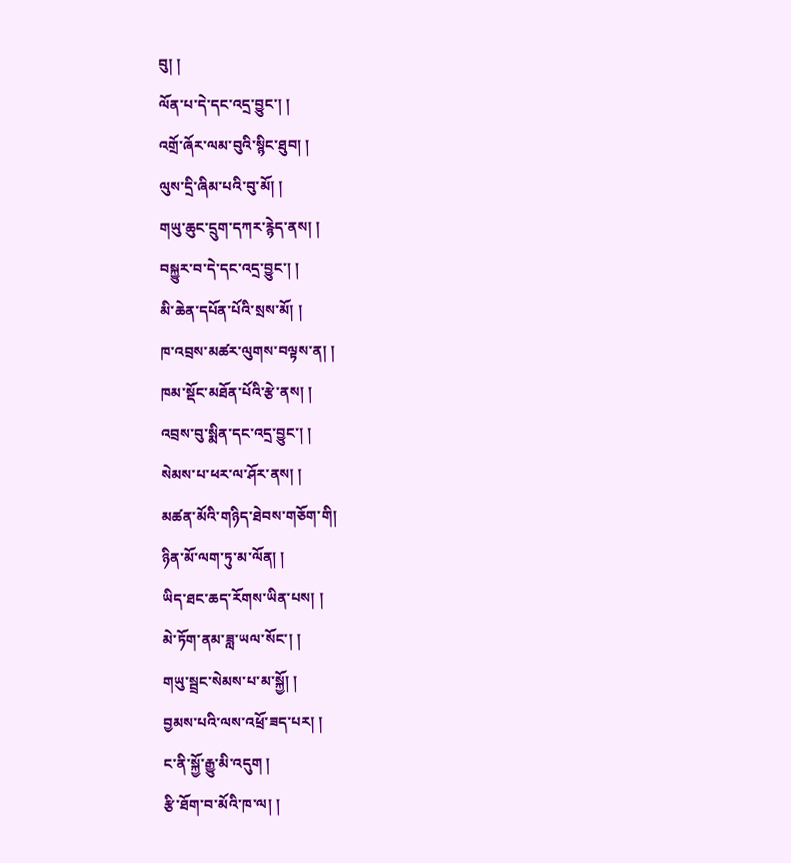བུ། །
ལོན་པ་དེ་དང་འདྲ་བྱུང་། །
འགྲོ་ཞོར་ལམ་བུའི་སྙིང་ཐུབ། །
ལུས་དྲི་ཞིམ་པའི་བུ་མོ། །
གཡུ་ཆུང་དྲུག་དཀར་རྙེད་ནས། །
བསྐྱུར་བ་དེ་དང་འདྲ་བྱུང་། །
མི་ཆེན་དཔོན་པོའི་སྲས་མོ། །
ཁ་འབྲས་མཚར་ལུགས་བལྟས་ན། །
ཁམ་སྡོང་མཐོན་པོའི་རྩེ་ནས། །
འབྲས་བུ་སྨིན་དང་འདྲ་བྱུང་། །
སེམས་པ་ཕར་ལ་ཤོར་ནས། །
མཚན་མོའི་གཉིད་ཐེབས་གཅོག་གི།
ཉིན་མོ་ལག་ཏུ་མ་ལོན། །
ཡིད་ཐང་ཆད་རོགས་ཡིན་པས། །
མེ་ཏོག་ནམ་ཟླ་ཡལ་སོང་། །
གཡུ་སྦྲང་སེམས་པ་མ་སྐྱོ། །
བྱམས་པའི་ལས་འཕྲོ་ཟད་པར། །
ང་ནི་སྐྱོ་རྒྱུ་མི་འདུག །
རྩི་ཐོག་བ་མོའི་ཁ་ལ། །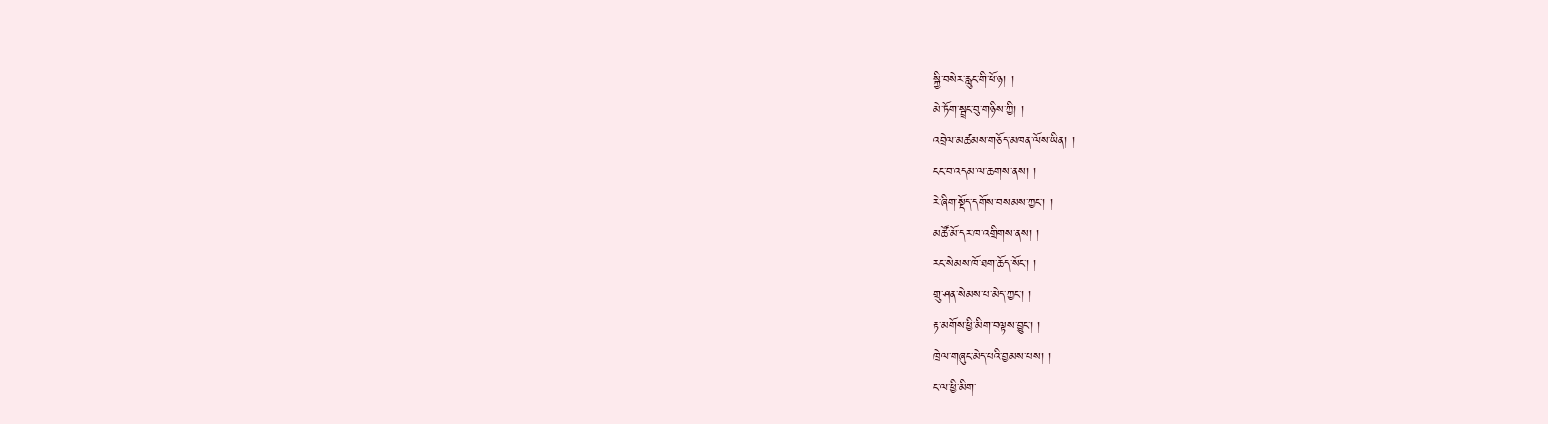སྐྱི་བསེར་རླུང་གི་ཕོ་ཉ། །
མེ་ཏོག་སྦྲང་བུ་གཉིས་ཀྱི། །
འབྲེལ་མཚམས་གཅོད་མཁན་ལོས་ཡིན། །
ངང་བ་འདམ་ལ་ཆགས་ནས། །
རེ་ཞིག་སྡོད་དགོས་བསམས་ཀྱང་། །
མཚོ་མོ་དར་ཁ་འགྲིགས་ནས། །
རང་སེམས་ཁོ་ཐག་ཆོད་སོང་། །
གྲུ་ཤན་སེམས་པ་མེད་ཀྱང་། །
རྟ་མགོས་ཕྱི་མིག་བལྟས་བྱུང་། །
ཁྲེལ་གཞུང་མེད་པའི་བྱམས་པས། །
ང་ལ་ཕྱི་མིག་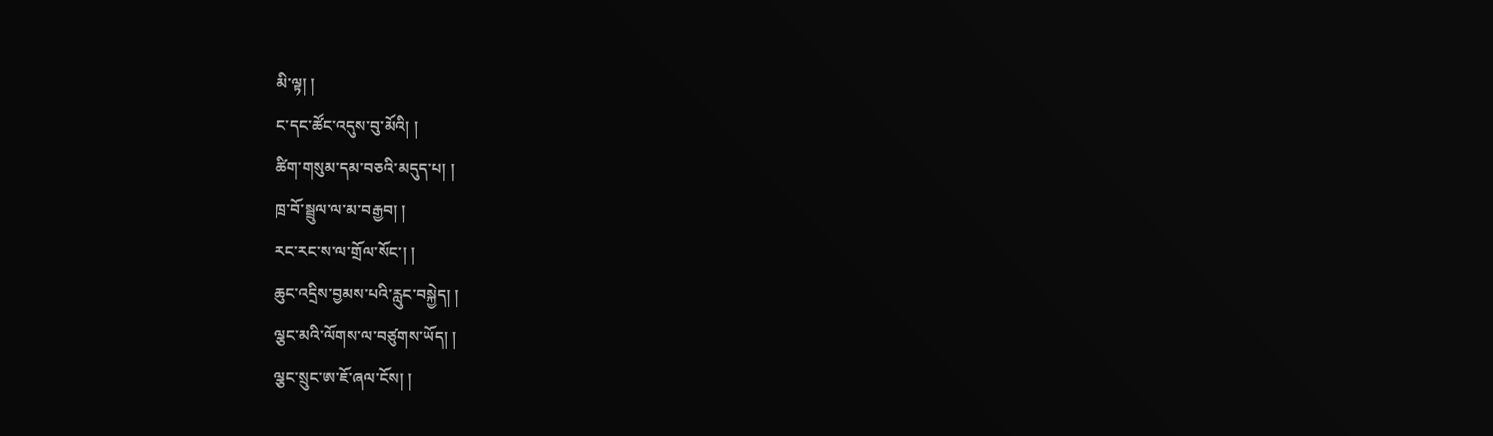མི་ལྟ། །
ང་དང་ཚོང་འདུས་བུ་མོའི། །
ཚིག་གསུམ་དམ་བཅའི་མདུད་པ། །
ཁྲ་བོ་སྦྲུལ་ལ་མ་བརྒྱབ། །
རང་རང་ས་ལ་གྲོལ་སོང་། །
ཆུང་འདྲིས་བྱམས་པའི་རླུང་བསྐྱེད། །
ལྕང་མའི་ལོགས་ལ་བཙུགས་ཡོད། །
ལྕང་སྲུང་ཨ་ཇོ་ཞལ་ངོས། །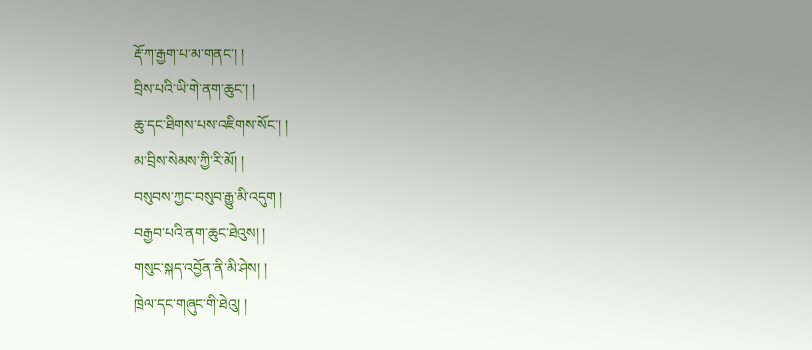རྡོ་ཀ་རྒྱག་པ་མ་གནང་། །
བྲིས་པའི་ཡི་གེ་ནག་ཆུང་། །
ཆུ་དང་ཐིགས་པས་འཇིགས་སོང་། །
མ་བྲིས་སེམས་ཀྱི་རི་མོ། །
བསུབས་ཀྱང་བསུབ་རྒྱུ་མི་འདུག །
བརྒྱབ་པའི་ནག་ཆུང་ཐེའུས། །
གསུང་སྐད་འབྱོན་ནི་མི་ཤེས། །
ཁྲེལ་དང་གཞུང་གི་ཐེའུ། །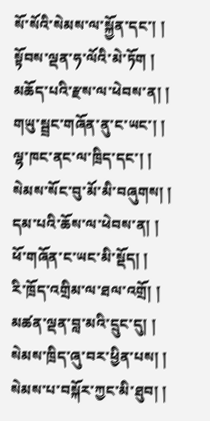སོ་སོའི་སེམས་ལ་སྐྱོན་དང་། །
སྟོབས་ལྡན་ཧ་ལོའི་མེ་ཏོག །
མཆོད་པའི་རྫས་ལ་ཕེབས་ན། །
གཡུ་སྦྲང་གཞོན་ནུ་ང་ཡང་། །
ལྷ་ཁང་ནང་ལ་ཁྲིད་དང་། །
སེམས་སོང་བུ་མོ་མི་བཞུགས། །
དམ་པའི་ཆོས་ལ་ཕེབས་ན། །
ཕོ་གཞོན་ང་ཡང་མི་སྡོད། །
རི་ཁྲོད་འགྲིམ་ལ་ཐལ་འགྲོ། །
མཚན་ལྡན་བླ་མའི་དྲུང་དུ། །
སེམས་ཁྲིད་ཞུ་བར་ཕྱིན་པས། །
སེམས་པ་བསྐོར་ཀྱང་མི་ཐུབ། །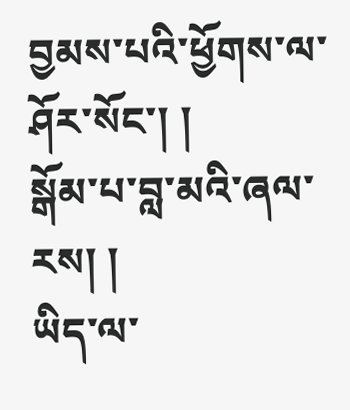བྱམས་པའི་ཕྱོགས་ལ་ཤོར་སོང་། །
སྒོམ་པ་བླ་མའི་ཞལ་རས། །
ཡིད་ལ་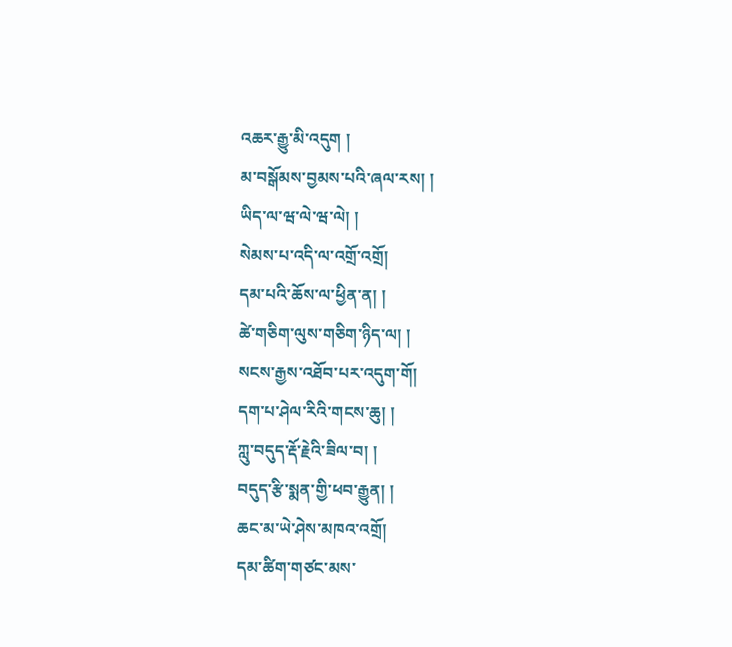འཆར་རྒྱུ་མི་འདུག །
མ་བསྒོམས་བྱམས་པའི་ཞལ་རས། །
ཡིད་ལ་ཝ་ལེ་ཝ་ལེ། །
སེམས་པ་འདི་ལ་འགྲོ་འགྲོ།
དམ་པའི་ཆོས་ལ་ཕྱིན་ན། །
ཚེ་གཅིག་ལུས་གཅིག་ཉིད་ལ། །
སངས་རྒྱས་འཐོབ་པར་འདུག་གོ།
དག་པ་ཤེལ་རིའི་གངས་ཆུ། །
ཀླུ་བདུད་རྡོ་རྗེའི་ཟིལ་བ། །
བདུད་རྩི་སྨན་གྱི་ཕབ་རྒྱུན། །
ཆང་མ་ཡེ་ཤེས་མཁའ་འགྲོ།
དམ་ཚིག་གཙང་མས་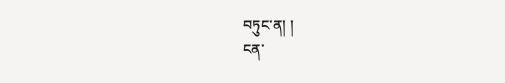བཏུང་ན། །
ངན་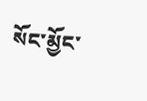སོང་མྱོང་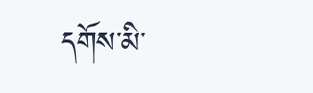དགོས་མི་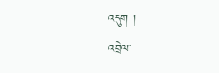འདུག །
འབྲེལ་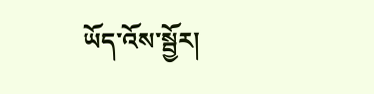ཡོད་འོས་སྦྱོར།